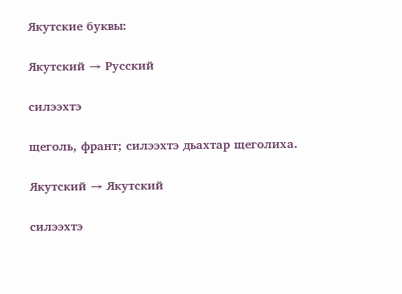Якутские буквы:

Якутский → Русский

силээхтэ

щеголь, франт; силээхтэ дьахтар щеголиха.

Якутский → Якутский

силээхтэ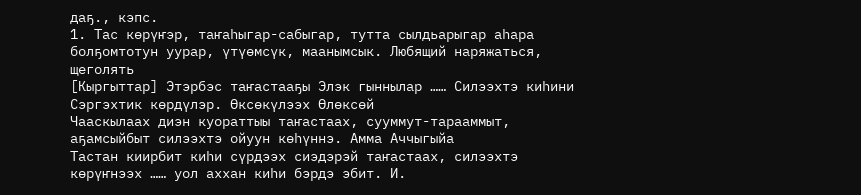даҕ., кэпс.
1. Тас көрүҥэр, таҥаһыгар-сабыгар, тутта сылдьарыгар аһара болҕомтотун уурар, үтүөмсүк, маанымсык. Любящий наряжаться, щеголять
[Кыргыттар] Этэрбэс таҥастааҕы Элэк гыннылар …… Силээхтэ киһини Сэргэхтик көрдүлэр. Өксөкүлээх Өлөксөй
Чааскылаах диэн куораттыы таҥастаах, сууммут-тарааммыт, аҕамсыйбыт силээхтэ ойуун көһүннэ. Амма Аччыгыйа
Тастан киирбит киһи сүрдээх сиэдэрэй таҥастаах, силээхтэ көрүҥнээх …… уол аххан киһи бэрдэ эбит. И.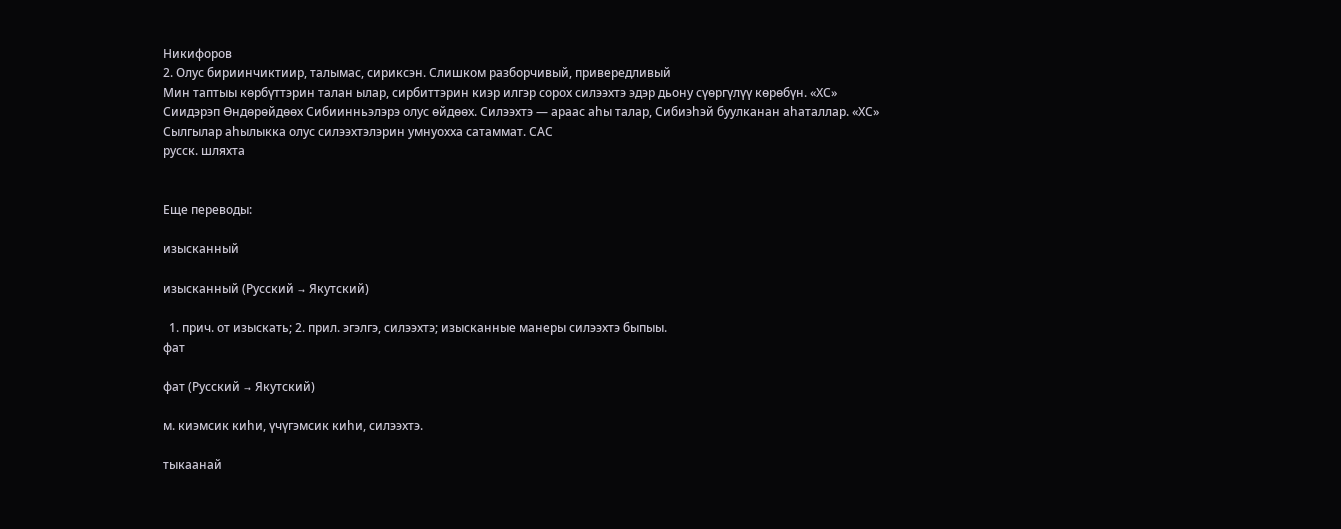Никифоров
2. Олус бириинчиктиир, талымас, сириксэн. Слишком разборчивый, привередливый
Мин таптыы көрбүттэрин талан ылар, сирбиттэрин киэр илгэр сорох силээхтэ эдэр дьону сүөргүлүү көрөбүн. «ХС»
Сиидэрэп Өндөрөйдөөх Сибиинньэлэрэ олус өйдөөх. Силээхтэ — араас аһы талар, Сибиэһэй буулканан аһаталлар. «ХС»
Сылгылар аһылыкка олус силээхтэлэрин умнуохха сатаммат. САС
русск. шляхта


Еще переводы:

изысканный

изысканный (Русский → Якутский)

  1. прич. от изыскать; 2. прил. эгэлгэ, силээхтэ; изысканные манеры силээхтэ быпыы.
фат

фат (Русский → Якутский)

м. киэмсик киһи, үчүгэмсик киһи, силээхтэ.

тыкаанай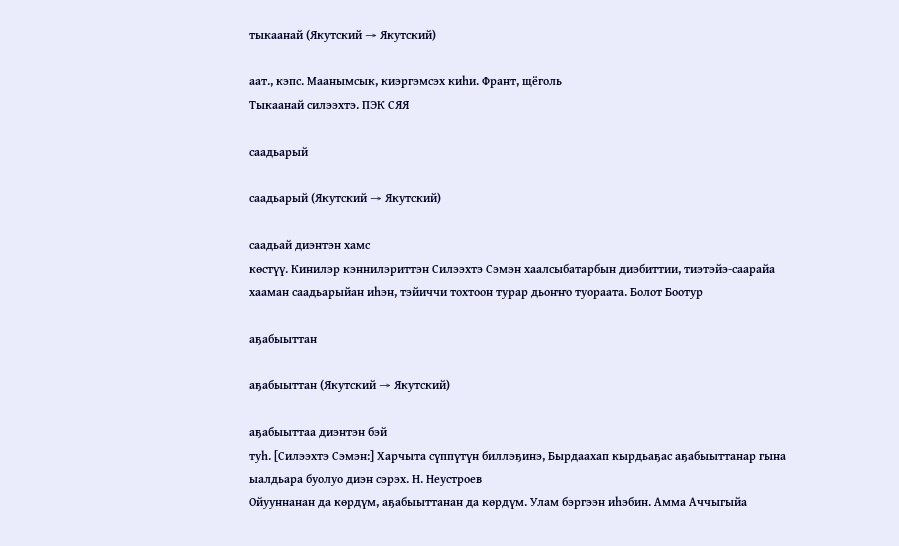тыкаанай (Якутский → Якутский)

аат., кэпс. Маанымсык, киэргэмсэх киһи. Франт, щёголь
Тыкаанай силээхтэ. ПЭК СЯЯ

саадьарый

саадьарый (Якутский → Якутский)

саадьай диэнтэн хамс
көстүү. Кинилэр кэннилэриттэн Силээхтэ Сэмэн хаалсыбатарбын диэбиттии, тиэтэйэ-саарайа хааман саадьарыйан иһэн, тэйиччи тохтоон турар дьоҥҥо туораата. Болот Боотур

аҕабыыттан

аҕабыыттан (Якутский → Якутский)

аҕабыыттаа диэнтэн бэй
туһ. [Силээхтэ Сэмэн:] Харчыта сүппүтүн биллэҕинэ, Бырдаахап кырдьаҕас аҕабыыттанар гына ыалдьара буолуо диэн сэрэх. Н. Неустроев
Ойууннанан да көрдүм, аҕабыыттанан да көрдүм. Улам бэргээн иһэбин. Амма Аччыгыйа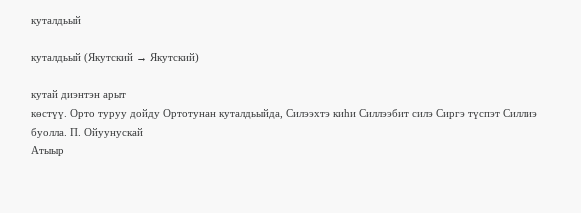куталдьый

куталдьый (Якутский → Якутский)

кутай диэнтэн арыт
көстүү. Орто туруу дойду Ортотунан куталдьыйда, Силээхтэ киһи Силлээбит силэ Сиргэ түспэт Силлиэ буолла. П. Ойуунускай
Атыыр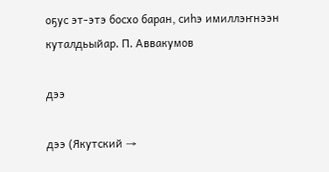оҕус эт-этэ босхо баран, сиһэ имиллэҥнээн куталдьыйар. П. Аввакумов

дээ

дээ (Якутский →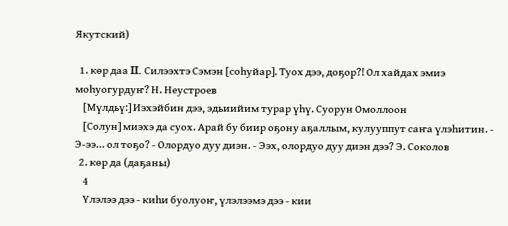Якутский)

  1. көр даа II. Силээхтэ Сэмэн [соһуйар]. Туох дээ, доҕор?! Ол хайдах эмиэ моһуогурдуҥ? Н. Неустроев
    [Мүлдьү:] Иэхэйбин дээ, эдьиийим турар үһү. Суорун Омоллоон
    [Солун] миэхэ да суох. Арай бу биир оҕону аҕаллым, кулууппут саҥа үлэһитин. - Э-ээ... ол тоҕо? - Олордуо дуу диэн. - Ээх, олордуо дуу диэн дээ? Э. Соколов
  2. көр да (даҕаны)
    4
    Үлэлээ дээ - киһи буолуоҥ, үлэлээмэ дээ - кии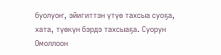буолуоҥ, эйигиттэн үтүө тахсыа суоҕа, хата, түөкүн бэрдэ тахсыаҕа. Суорун Омоллоон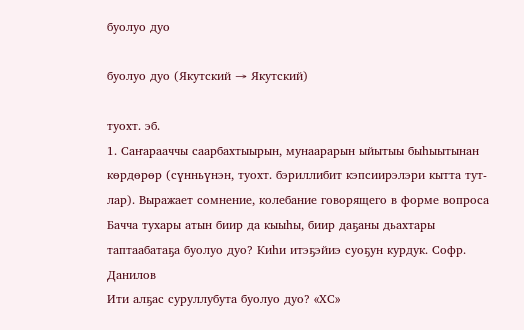буолуо дуо

буолуо дуо (Якутский → Якутский)

туохт. эб.
1. Саҥарааччы саарбахтыырын, мунаарарын ыйытыы быһыытынан көрдөрөр (сүнньүнэн, туохт. бэриллибит кэпсиирэлэри кытта тут-лар). Выражает сомнение, колебание говорящего в форме вопроса
Бачча тухары атын биир да кыыһы, биир даҕаны дьахтары таптаабатаҕа буолуо дуо? Киһи итэҕэйиэ суоҕун курдук. Софр. Данилов
Ити алҕас суруллубута буолуо дуо? «ХС»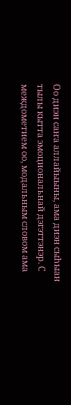Оо диэн саҥа аллайыыны, ама диэн сыһыан тылы кытта эмоциональнай дэгэттэнэр. С междометием оо, модальным словом ама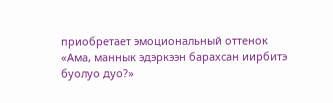приобретает эмоциональный оттенок
«Ама, маннык эдэркээн барахсан иирбитэ буолуо дуо?»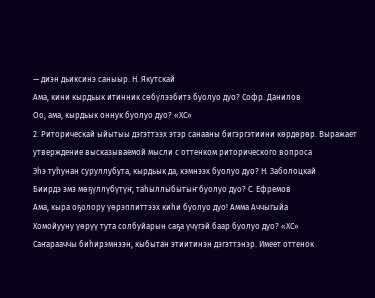— диэн дьиксинэ саныыр. Н. Якутскай
Ама, кини кырдьык итинник сөбүлээбитэ буолуо дуо? Софр. Данилов
Оо, ама, кырдьык оннук буолуо дуо? «ХС»
2. Риторическай ыйытыы дэгэттээх этэр санааны бигэргэтиини көрдөрөр. Выражает утверждение высказываемой мысли с оттенком риторического вопроса
Эһэ туһунан суруллубута, кырдьык да, кэмнээх буолуо дуо? Н. Заболоцкай
Биирдэ эмэ мөҕүллүбүтүҥ, таһыллыбытыҥ буолуо дуо? С. Ефремов
Ама, кыра оҕолору үөрэппиттээх киһи буолуо дуо! Амма Аччыгыйа
Хомойууну үөрүү тута солбуйарын саҕа үчүгэй баар буолуо дуо? «ХС»
Саҥарааччы биһирэмнээн, кыбытан этиитинэн дэгэттэнэр. Имеет оттенок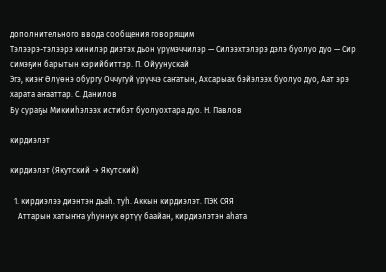дополнительного ввода сообщения говорящим
Тэлээрэ-тэлээрэ кинилэр диэтэх дьон үрүмэччилэр — Силээхтэлэрэ дэлэ буолуо дуо — Сир симэҕин барытын кэрийбиттэр. П. Ойуунускай
Эгэ, киэҥ Өлүөнэ обургу Оччугуй үрүччэ саҥатын, Ахсарыах бэйэлээх буолуо дуо, Аат эрэ харата аҥааттар. С. Данилов
Бу сураҕы Микииһэлээх истибэт буолуохтара дуо. Н. Павлов

кирдиэлэт

кирдиэлэт (Якутский → Якутский)

  1. кирдиэлээ диэнтэн дьаһ. туһ. Аккын кирдиэлэт. ПЭК СЯЯ
    Аттарын хатыҥҥа уһуннук өртүү баайан, кирдиэлэтэн аһата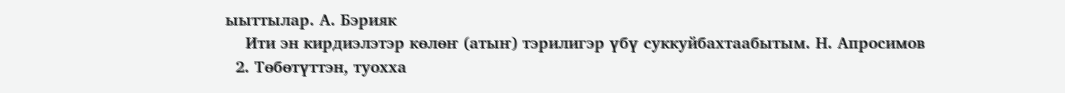ыыттылар. А. Бэрияк
    Ити эн кирдиэлэтэр көлөҥ (атыҥ) тэрилигэр үбү суккуйбахтаабытым. Н. Апросимов
  2. Төбөтүттэн, туохха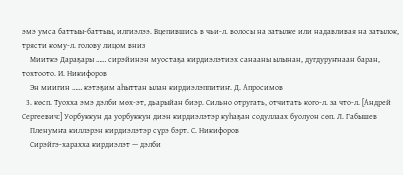эмэ умса баттыы-баттыы, илгиэлээ. Вцепившись в чьи-л. волосы на затылке или надавливая на затылок, трясти кому-л. голову лицом вниз
    Мииткэ Дараҕары …… сирэйинэн муостаҕа кирдиэлэтиэх санааны ылынан, дугдуруҥнаан баран, тохтоото. И. Никифоров
    Эн миигин …… кэтэҕим аһыттан ылан кирдиэлэппитиҥ. Д. Апросимов
  3. көсп. Туохха эмэ дэлби мөх-эт, дьарыйан биэр. Сильно отругать, отчитать кого-л. за что-л. [Андрей Сергеевич:] Уорбуккун да уорбуккун диэн кирдиэлэтэр куһаҕан содуллаах буолуон сөп. Л. Габышев
    Пленумҥа киллэрэн кирдиэлэтэр сүрэ бэрт. С. Никифоров
    Сирэйгэ-харахха кирдиэлэт — дэлби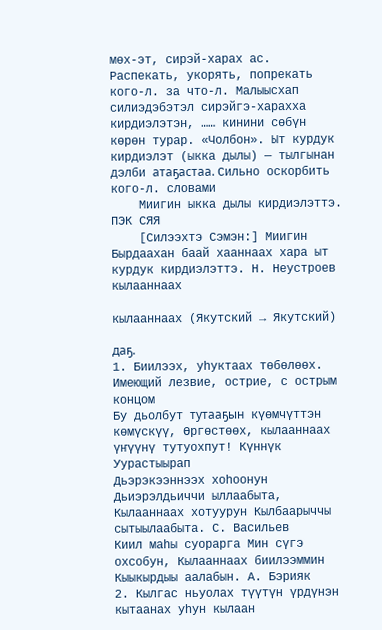мөх-эт, сирэй-харах ас. Распекать, укорять, попрекать кого-л. за что-л. Малыысхап силиэдэбэтэл сирэйгэ-харахха кирдиэлэтэн, …… кинини сөбүн көрөн турар. «Чолбон». Ыт курдук кирдиэлэт (ыкка дылы) — тылгынан дэлби атаҕастаа. Сильно оскорбить кого-л. словами
    Миигин ыкка дылы кирдиэлэттэ. ПЭК СЯЯ
    [Силээхтэ Сэмэн:] Миигин Бырдаахан баай хааннаах хара ыт курдук кирдиэлэттэ. Н. Неустроев
кылааннаах

кылааннаах (Якутский → Якутский)

даҕ.
1. Биилээх, уһуктаах төбөлөөх. Имеющий лезвие, острие, с острым концом
Бу дьолбут тутааҕын күөмчүттэн көмүскүү, Өргөстөөх, кылааннаах үҥүүнү тутуохпут! Күннүк Уурастыырап
Дьэрэкээннээх хоһоонун Дьиэрэлдьиччи ыллаабыта, Кылааннаах хотуурун Кылбаарыччы сытыылаабыта. С. Васильев
Киил маһы суорарга Мин сүгэ охсобун, Кылааннаах биилээммин Кыыкырдыы аалабын. А. Бэрияк
2. Кылгас ньуолах түүтүн үрдүнэн кытаанах уһун кылаан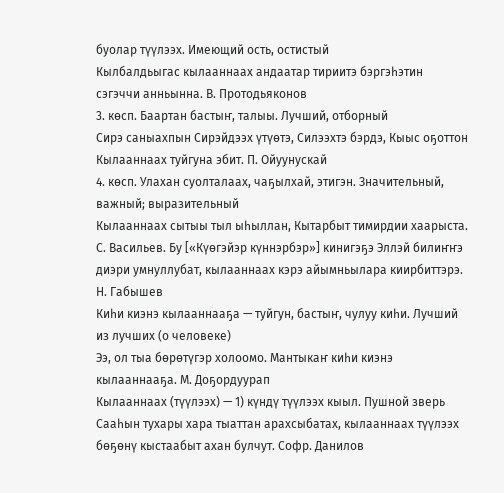буолар түүлээх. Имеющий ость, остистый
Кылбалдьыгас кылааннаах андаатар тириитэ бэргэһэтин сэгэччи анньынна. В. Протодьяконов
3. көсп. Баартан бастыҥ, талыы. Лучший, отборный
Сирэ саныахпын Сирэйдээх үтүөтэ, Силээхтэ бэрдэ, Кыыс оҕоттон Кылааннаах туйгуна эбит. П. Ойуунускай
4. көсп. Улахан суолталаах, чаҕылхай, этигэн. Значительный, важный; выразительный
Кылааннаах сытыы тыл ыһыллан, Кытарбыт тимирдии хаарыста. С. Васильев. Бу [«Күөгэйэр күннэрбэр»] кинигэҕэ Эллэй билиҥҥэ диэри умнуллубат, кылааннаах кэрэ айымньылара киирбиттэрэ. Н. Габышев
Киһи киэнэ кылааннааҕа — туйгун, бастыҥ, чулуу киһи. Лучший из лучших (о человеке)
Ээ, ол тыа бөрөтүгэр холоомо. Мантыкаҥ киһи киэнэ кылааннааҕа. М. Доҕордуурап
Кылааннаах (түүлээх) — 1) күндү түүлээх кыыл. Пушной зверь
Сааһын тухары хара тыаттан арахсыбатах, кылааннаах түүлээх бөҕөнү кыстаабыт ахан булчут. Софр. Данилов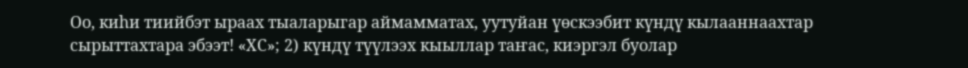Оо, киһи тиийбэт ыраах тыаларыгар аймамматах, уутуйан үөскээбит күндү кылааннаахтар сырыттахтара эбээт! «ХС»; 2) күндү түүлээх кыыллар таҥас, киэргэл буолар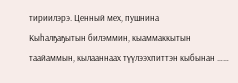тириилэрэ. Ценный мех, пушнина
Кыһалҕаҕытын билэммин, кыаммаккытын таайаммын, кылааннаах түүлээхпиттэн кыбынан ……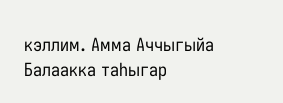кэллим. Амма Аччыгыйа
Балаакка таһыгар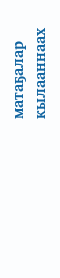матаҕалар кылааннаах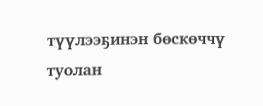түүлээҕинэн бөскөччү туолан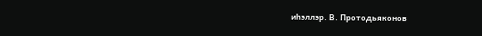иһэллэр. В. Протодьяконов